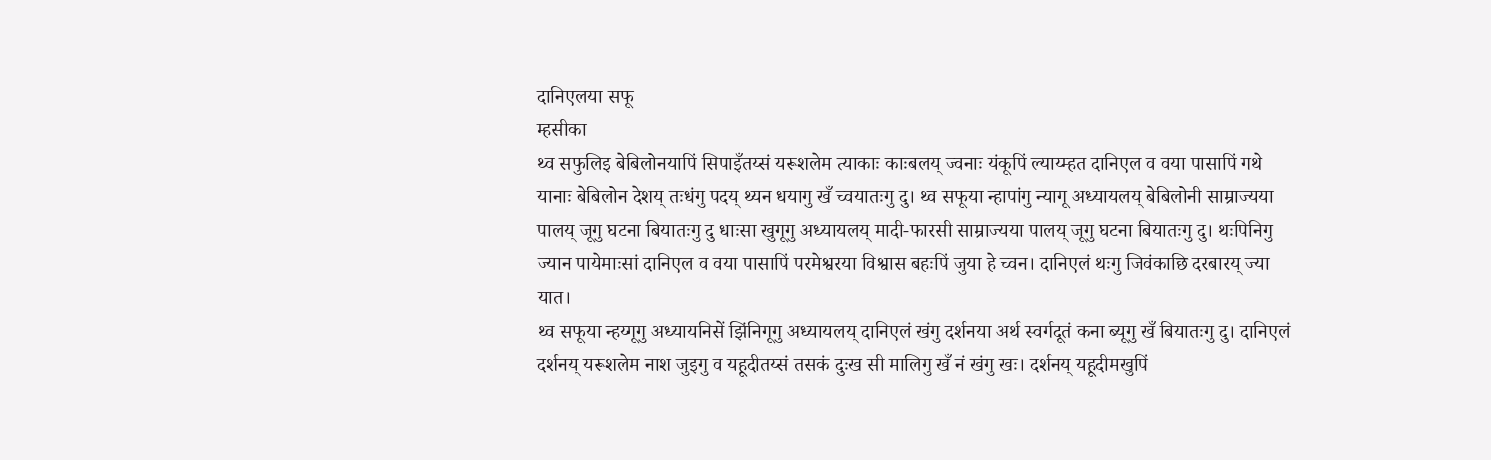दानिएलया सफू
म्हसीका
थ्व सफुलिइ बेबिलोनयापिं सिपाइँतय्सं यरूशलेम त्याकाः काःबलय् ज्वनाः यंकूपिं ल्याय्म्हत दानिएल व वया पासापिं गथे यानाः बेबिलोन देशय् तःधंगु पदय् थ्यन धयागु खँ च्वयातःगु दु। थ्व सफूया न्हापांगु न्यागू अध्यायलय् बेबिलोनी साम्राज्यया पालय् जूगु घटना बियातःगु दु धाःसा खुगूगु अध्यायलय् मादी-फारसी साम्राज्यया पालय् जूगु घटना बियातःगु दु। थःपिनिगु ज्यान पायेमाःसां दानिएल व वया पासापिं परमेश्वरया विश्वास बहःपिं जुया हे च्वन। दानिएलं थःगु जिवंकाछि दरबारय् ज्या यात।
थ्व सफूया न्हय्गूगु अध्यायनिसें झिंनिगूगु अध्यायलय् दानिएलं खंगु दर्शनया अर्थ स्वर्गदूतं कना ब्यूगु खँ बियातःगु दु। दानिएलं दर्शनय् यरूशलेम नाश जुइगु व यहूदीतय्सं तसकं दुःख सी मालिगु खँ नं खंगु खः। दर्शनय् यहूदीमखुपिं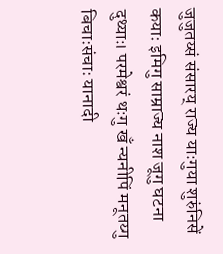जुजुतय्सं संसारय् राज्य याःगुया शुरुंनिसें कयाः इमिगु साम्राज्य नाश जूगु घटना दुथ्याः। परमेश्वरं थःगु खँ न्यनीपिं मनूतय्गु बिचाःसंचाः यानादी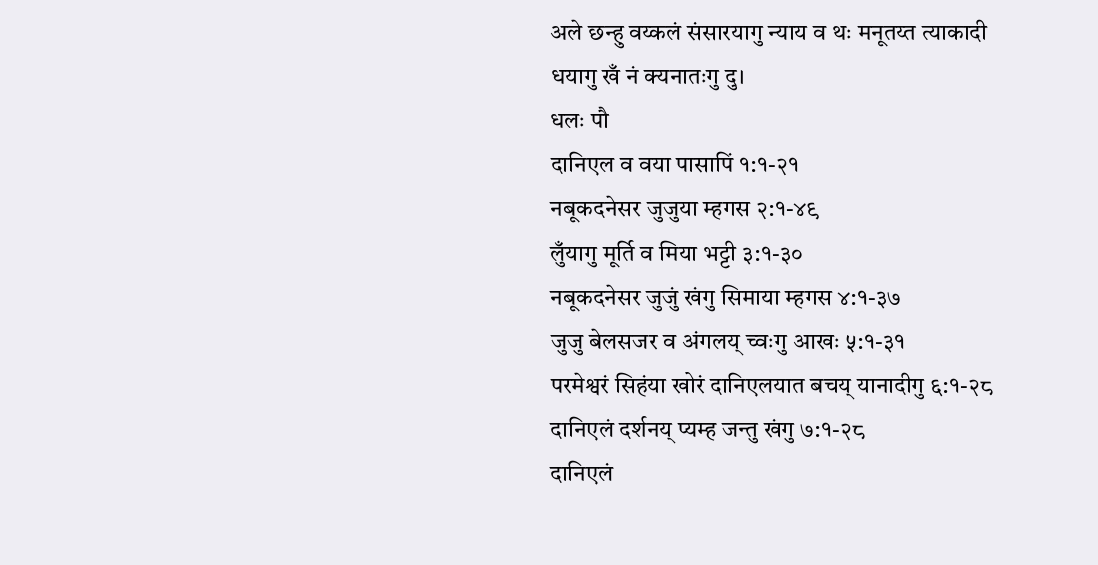अले छन्हु वय्कलं संसारयागु न्याय व थः मनूतय्त त्याकादी धयागु खँ नं क्यनातःगु दु।
धलः पौ
दानिएल व वया पासापिं १:१-२१
नबूकदनेसर जुजुया म्हगस २:१-४९
लुँयागु मूर्ति व मिया भट्टी ३:१-३०
नबूकदनेसर जुजुं खंगु सिमाया म्हगस ४:१-३७
जुजु बेलसजर व अंगलय् च्वःगु आखः ५:१-३१
परमेश्वरं सिहंया खोरं दानिएलयात बचय् यानादीगु ६:१-२८
दानिएलं दर्शनय् प्यम्ह जन्तु खंगु ७:१-२८
दानिएलं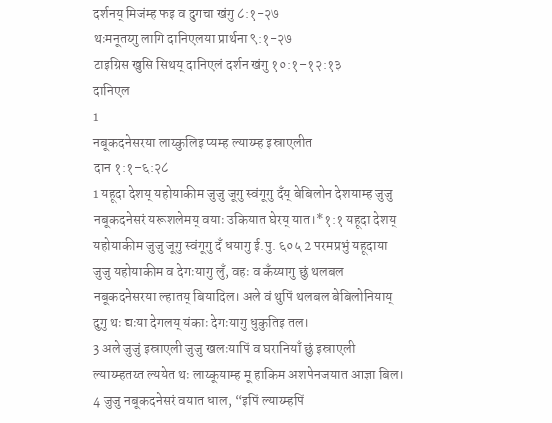दर्शनय् मिजंम्ह फइ व दुगचा खंगु ८:१-२७
थःमनूतय्गु लागि दानिएलया प्रार्थना ९:१-२७
टाइग्रिस खुसि सिथय् दानिएलं दर्शन खंगु १०:१–१२:१३
दानिएल
1
नबूकदनेसरया लाय्कुलिइ प्यम्ह ल्याय्म्ह इस्राएलीत
दान १:१–६:२८
1 यहूदा देशय् यहोयाकीम जुजु जूगु स्वंगूगु दँय् बेबिलोन देशयाम्ह जुजु नबूकदनेसरं यरूशलेमय् वयाः उकियात घेरय् यात।*१:१ यहूदा देशय् यहोयाकीम जुजु जूगु स्वंगूगु दँ धयागु ई.पु. ६०५ 2 परमप्रभुं यहूदाया जुजु यहोयाकीम व देगःयागु लुँ, वहः व कँय्यागु छुं थलबल नबूकदनेसरया ल्हातय् बियादिल। अले वं थुपिं थलबल बेबिलोनियाय् दुगु थः द्यःया देगलय् यंकाः देगःयागु धुकुतिइ तल।
3 अले जुजुं इस्राएली जुजु खलःयापिं व घरानियाँ छुं इस्राएली ल्याय्म्हतय्त ल्ययेत थः लाय्कूयाम्ह मू हाकिम अशपेनजयात आज्ञा बिल। 4 जुजु नबूकदनेसरं वयात धाल, “इपिं ल्याय्म्हपिं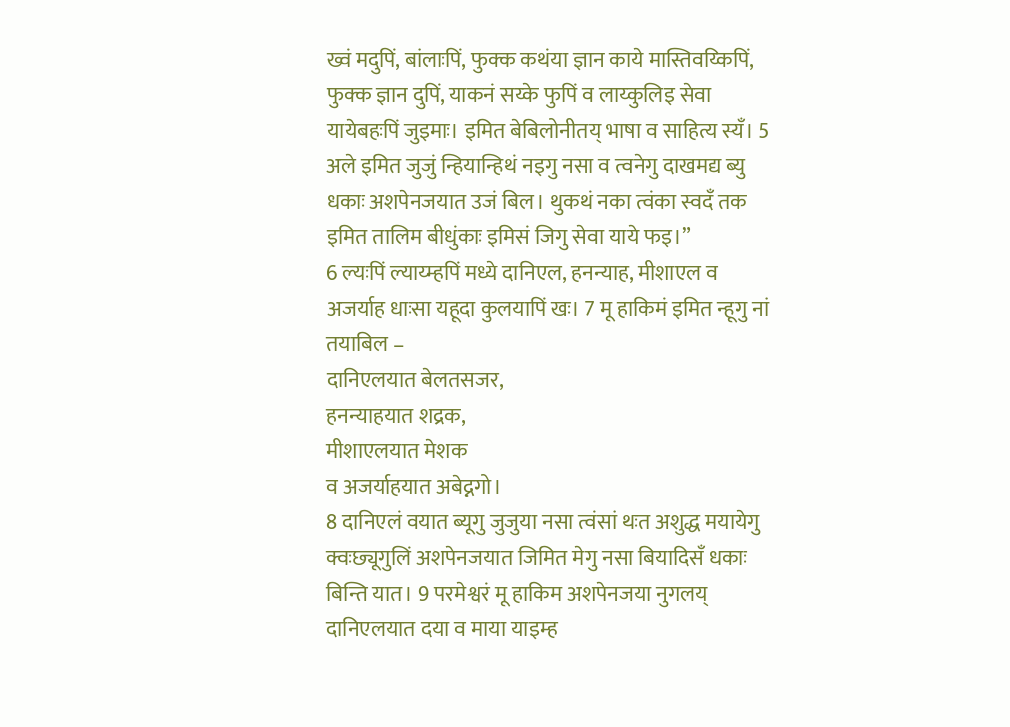ख्वं मदुपिं, बांलाःपिं, फुक्क कथंया ज्ञान काये मास्तिवय्किपिं, फुक्क ज्ञान दुपिं, याकनं सय्के फुपिं व लाय्कुलिइ सेवा यायेबहःपिं जुइमाः। इमित बेबिलोनीतय् भाषा व साहित्य स्यँ। 5 अले इमित जुजुं न्हियान्हिथं नइगु नसा व त्वनेगु दाखमद्य ब्यु धकाः अशपेनजयात उजं बिल। थुकथं नका त्वंका स्वदँ तक इमित तालिम बीधुंकाः इमिसं जिगु सेवा याये फइ।”
6 ल्यःपिं ल्याय्म्हपिं मध्ये दानिएल, हनन्याह, मीशाएल व अजर्याह धाःसा यहूदा कुलयापिं खः। 7 मू हाकिमं इमित न्हूगु नां तयाबिल –
दानिएलयात बेलतसजर,
हनन्याहयात शद्रक,
मीशाएलयात मेशक
व अजर्याहयात अबेद्नगो।
8 दानिएलं वयात ब्यूगु जुजुया नसा त्वंसां थःत अशुद्ध मयायेगु क्वःछ्यूगुलिं अशपेनजयात जिमित मेगु नसा बियादिसँ धकाः बिन्ति यात। 9 परमेश्वरं मू हाकिम अशपेनजया नुगलय् दानिएलयात दया व माया याइम्ह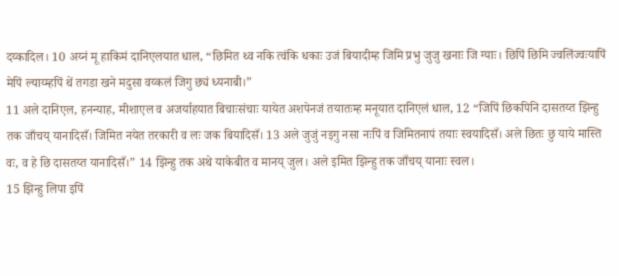दय्कादिल। 10 अय्नं मू हाकिमं दानिएलयात धाल, “छिमित थ्व नकि त्वंकि धकाः उजं बियादीम्ह जिमि प्रभु जुजु खनाः जि ग्याः। छिपिं छिमि ज्वलिंज्वःयापिं मेपिं ल्याय्म्हपिं थें तगडा खने मदुसा वय्कलं जिगु छ्यं ध्यनाबी।”
11 अले दानिएल, हनन्याह, मीशाएल व अजर्याहयात बिचाःसंचाः यायेत अशपेनजं तयातःम्ह मनूयात दानिएलं धाल, 12 “जिपिं छिकपिनि दासतय्त झिन्हु तक जाँचय् यानादिसँ। जिमित नयेत तरकारी व लः जक बियादिसँ। 13 अले जुजुं नइगु नसा नःपिं व जिमितनापं तयाः स्वयादिसँ। अले छितः छु याये मास्ति वः, व हे छि दासतय्त यानादिसँ।” 14 झिन्हु तक अथे याकेबीत व मानय् जुल। अले इमित झिन्हु तक जाँचय् यानाः स्वल।
15 झिन्हु लिपा इपिं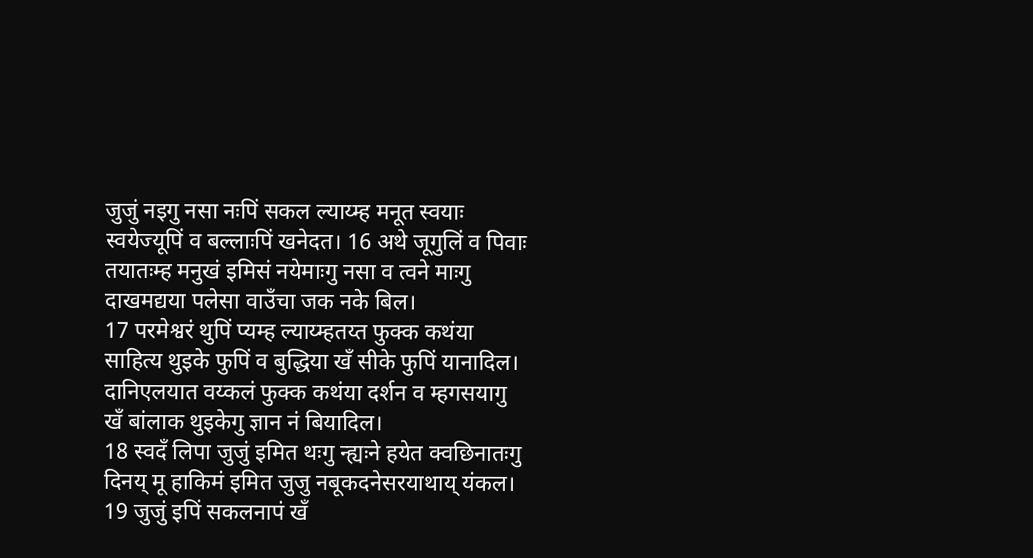जुजुं नइगु नसा नःपिं सकल ल्याय्म्ह मनूत स्वयाः स्वयेज्यूपिं व बल्लाःपिं खनेदत। 16 अथे जूगुलिं व पिवाः तयातःम्ह मनुखं इमिसं नयेमाःगु नसा व त्वने माःगु दाखमद्यया पलेसा वाउँचा जक नके बिल।
17 परमेश्वरं थुपिं प्यम्ह ल्याय्म्हतय्त फुक्क कथंया साहित्य थुइके फुपिं व बुद्धिया खँ सीके फुपिं यानादिल। दानिएलयात वय्कलं फुक्क कथंया दर्शन व म्हगसयागु खँ बांलाक थुइकेगु ज्ञान नं बियादिल।
18 स्वदँ लिपा जुजुं इमित थःगु न्ह्यःने हयेत क्वछिनातःगु दिनय् मू हाकिमं इमित जुजु नबूकदनेसरयाथाय् यंकल। 19 जुजुं इपिं सकलनापं खँ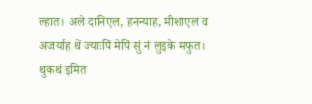ल्हात। अले दानिएल, हनन्याह, मीशाएल व अजर्याह थें ज्याःपिं मेपिं सुं नं लुइके मफुत। थुकथं इमित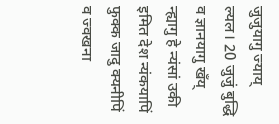जुजुयागु ज्याय् ल्यल। 20 जुजुं बुद्धि व ज्ञानयागु खँय् न्ह्यागु हे न्यंसां उकी इमित देश न्यंकयापिं फुक्क जादु क्यनीपिं व ज्वखना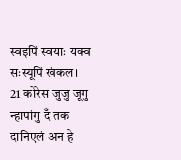स्वइपिं स्वयाः यक्व सःस्यूपिं खंकल।
21 कोरेस जुजु जूगु न्हापांगु दँ तक दानिएलं अन हे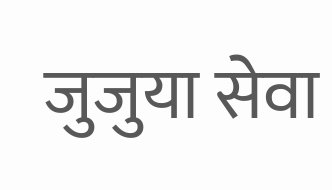जुजुया सेवा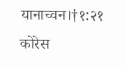यानाच्वन।†१:२१ कोरेस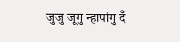जुजु जूगु न्हापांगु दँ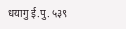धयागु ई.पु. ५३९